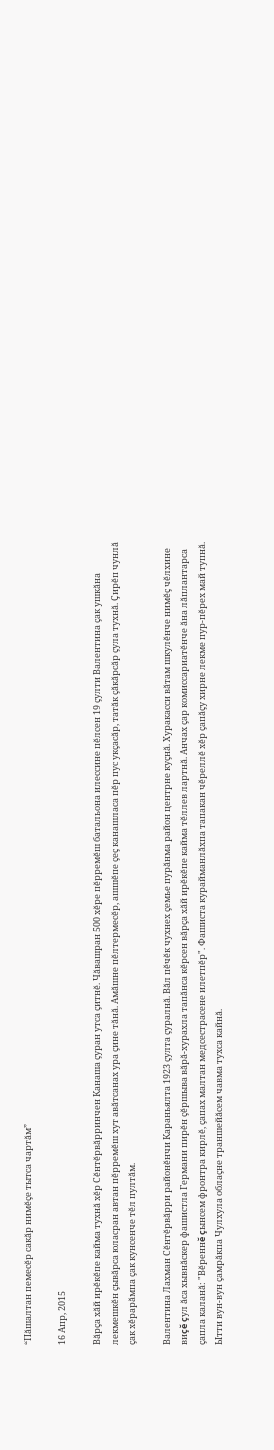“Пăшалтан пемесĕр сакăр нимĕçе тытса чартăм”

16 Апр, 2015

Вăрçа хăй ирĕкĕпе кайма тухнă хĕр Сĕнтĕрвăрринчен Канаша çуран утса çитнĕ. Чăвашран 500 хĕре пĕрремĕш батальона илессине пĕлсен 19 çулти Валентина çак ушкăна лекмешкĕн çывăрса юласран автан пĕрремĕш хут авăтсанах ура çине тăнă. Амăшне пĕлтермесĕр, ашшĕпе çеç канашласа пĕр пус укçасăр, татăк çăкăрсăр çула тухнă. Çирĕп чунлă çак хĕрарăмпа çак кунсенче тĕл пултăм.

Валентина Лахман Сĕнтĕрвăрри районĕнчи Караньялта 1923 çулта çуралнă. Вăл пĕчĕк чухнех çемье пурăнма район центрне куçнă. Хуракасси вăтам шкулĕнче нимĕç чĕлхине виçĕ çул ăса хывнăскер фашистла Германи пирĕн çĕршыва вăрă-хурахла тапăнса кĕрсен вăрçа хăй ирĕкĕпе кайма тĕллев лартнă. Анчах çар комиссариатĕнче ăна лăплантарса çапла каланă: "Вĕреннĕ çынсем фронтра кирлĕ, çапах малтан медсестрасене илетпĕр". Фашиста курайманлăхпа тапакан чĕреллĕ хĕр çапăçу хирне лекме пур-пĕрех май тупнă. Ытти вун-вун çамрăкпа Чулхула облаçне траншейăсем чавма тухса кайнă.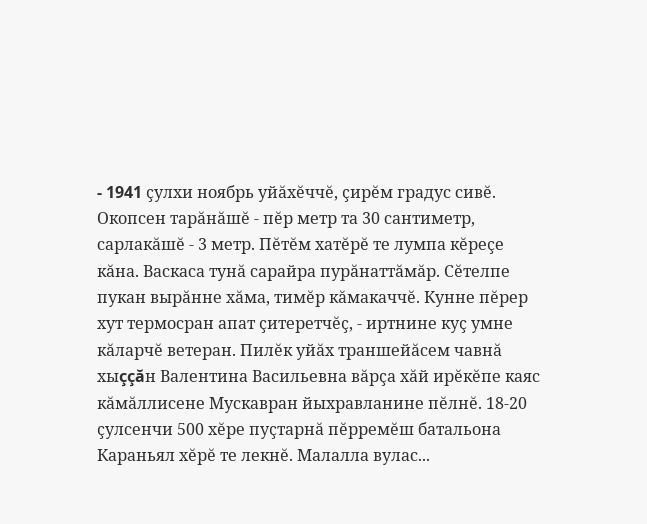- 1941 çулхи ноябрь уйăхĕччĕ, çирĕм градус сивĕ. Окопсен тарăнăшĕ - пĕр метр та 30 сантиметр, сарлакăшĕ - 3 метр. Пĕтĕм хатĕрĕ те лумпа кĕреçе кăна. Васкаса тунă сарайра пурăнаттăмăр. Сĕтелпе пукан вырăнне хăма, тимĕр кăмакаччĕ. Кунне пĕрер хут термосран апат çитеретчĕç, - иртнине куç умне кăларчĕ ветеран. Пилĕк уйăх траншейăсем чавнă хыççăн Валентина Васильевна вăрçа хăй ирĕкĕпе каяс кăмăллисене Мускавран йыхравланине пĕлнĕ. 18-20 çулсенчи 500 хĕре пуçтарнă пĕрремĕш батальона Караньял хĕрĕ те лекнĕ. Малалла вулас...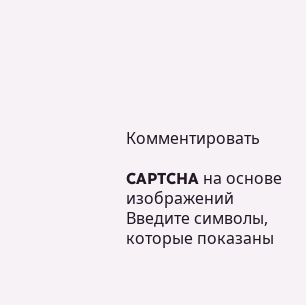Комментировать

CAPTCHA на основе изображений
Введите символы, которые показаны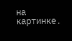на картинке.